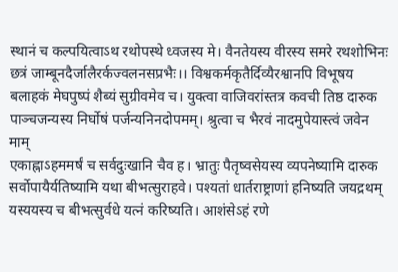स्थानं च कल्पयित्वाऽथ रथोपस्थे ध्वजस्य मे। वैनतेयस्य वीरस्य समरे रथशोभिनः
छत्रं जाम्बूनदैर्जालैरर्कज्वलनसप्रभैः।। विश्वकर्मकृतैर्दिव्यैरश्वानपि विभूषय
बलाहकं मेघपुष्पं शैब्यं सुग्रीवमेव च। युक्त्वा वाजिवरांस्तत्र कवची तिष्ठ दारुक
पाञ्चजन्यस्य निर्घोषं पर्जन्यनिनदोपमम्। श्रुत्वा च भैरवं नादमुपेयास्त्वं जवेन माम्
एकाह्नाऽहममर्षं च सर्वदुःखानि चैव ह। भ्रातुः पैतृष्वसेयस्य व्यपनेष्यामि दारुक
सर्वोपायैर्यतिष्यामि यथा बीभत्सुराहवे। पश्यतां धार्तराष्ट्राणां हनिष्यति जयद्रथम्
यस्ययस्य च बीभत्सुर्वधे यत्नं करिष्यति। आशंसेऽहं रणे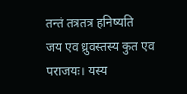तन्तं तत्रतत्र हनिष्यति
जय एव ध्रुवस्तस्य कुत एव पराजयः। यस्य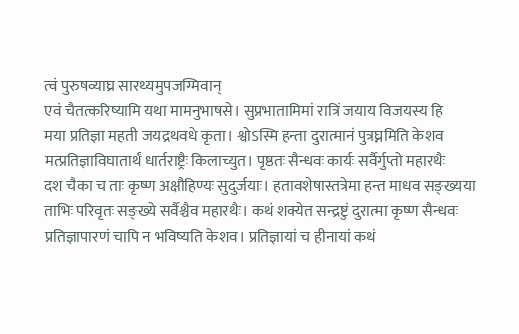त्वं पुरुषव्याघ्र सारथ्यमुपजग्मिवान्
एवं चैतत्करिष्यामि यथा मामनुभाषसे। सुप्रभातामिमां रात्रिं जयाय विजयस्य हि
मया प्रतिज्ञा महती जयद्रथवधे कृता। श्वोऽस्मि हन्ता दुरात्मानं पुत्रघ्नमिति केशव
मत्प्रतिज्ञाविघातार्थं धार्तराष्ट्रैः किलाच्युत। पृष्ठतः सैन्धवः कार्यः सर्वैर्गुप्तो महारथैः
दश चैका च ताः कृष्ण अक्षौहिण्यः सुदुर्जयाः। हतावशेषास्तत्रेमा हन्त माधव सङ्ख्यया
ताभिः परिवृतः सङ्ख्ये सर्वैश्चैव महारथैः। कथं शक्येत सन्द्रष्टुं दुरात्मा कृष्ण सैन्धवः
प्रतिज्ञापारणं चापि न भविष्यति केशव। प्रतिज्ञायां च हीनायां कथं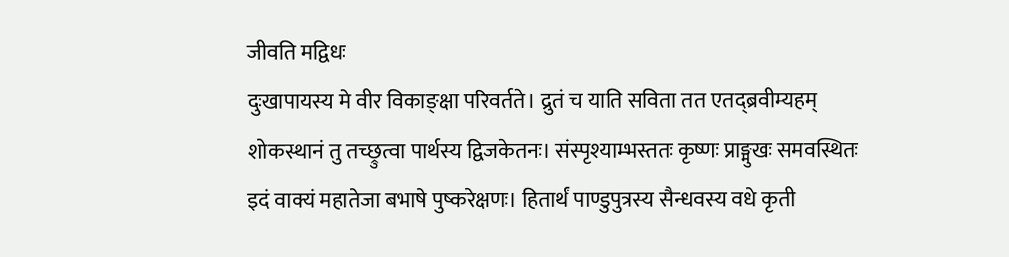जीवति मद्विधः
दुःखापायस्य मे वीर विकाङ्क्षा परिवर्तते। द्रुतं च याति सविता तत एतद्ब्रवीम्यहम्
शोकस्थानं तु तच्छ्रुत्वा पार्थस्य द्विजकेतनः। संस्पृश्याम्भस्ततः कृष्णः प्राङ्मुखः समवस्थितः
इदं वाक्यं महातेजा बभाषे पुष्करेक्षणः। हितार्थं पाण्डुपुत्रस्य सैन्धवस्य वधे कृती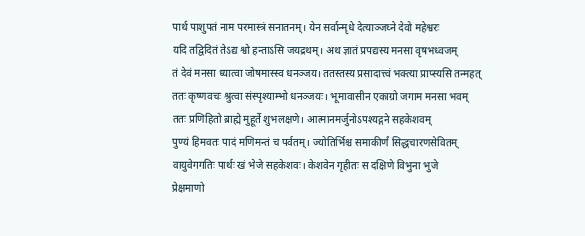पार्थ पाशुपतं नाम परमास्त्रं सनातनम्। येन सर्वान्मृधे देत्याञ्जघ्ने देवो महेश्वरः
यदि तद्विदितं तेऽद्य श्वो हन्ताऽसि जयद्रथम्। अथ ज्ञातं प्रपद्यस्य मनसा वृषभध्वजम्
तं देवं मनसा ध्यात्वा जोषमास्स्व धनञ्जय। ततस्तस्य प्रसादात्त्वं भक्त्या प्राप्स्यसि तन्महत्
ततः कृष्णवचः श्रुत्वा संस्पृश्याम्भो धनञ्जयः। भूमावासीन एकाग्रो जगाम मनसा भवम्
ततः प्रणिहितो ब्राह्मे मुहूर्ते शुभलक्षणे। आत्मानमर्जुनोऽपश्यद्गने सहकेशवम्
पुण्यं हिमवतः पादं मणिमन्तं च पर्वतम्। ज्योतिर्भिश्च समाकीर्णं सिद्धचारणसेवितम्
वायुवेगगतिः पार्थः खं भेजे सहकेशवः। केशवेन गृहीतः स दक्षिणे विभुना भुजे
प्रेक्षमाणो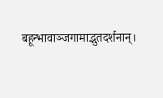बहून्भावाञ्जगामाद्भुतदर्शनान्।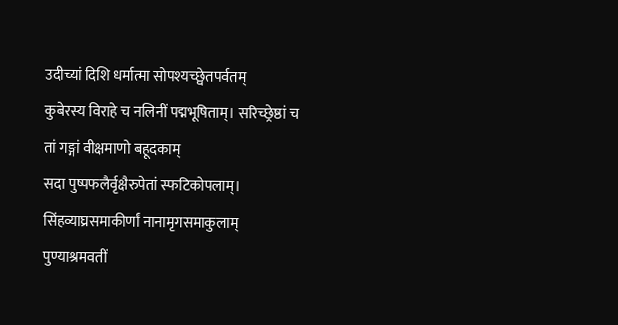उदीच्यां दिशि धर्मात्मा सोपश्यच्छ्वेतपर्वतम्
कुबेरस्य विराहे च नलिनीं पद्मभूषिताम्। सरिच्छ्रेष्ठां च तां गङ्गां वीक्षमाणो बहूदकाम्
सदा पुष्पफलैर्वृक्षैरुपेतां स्फटिकोपलाम्। सिंहव्याघ्रसमाकीर्णां नानामृगसमाकुलाम्
पुण्याश्रमवतीं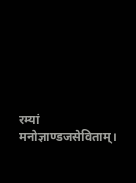रम्यां मनोज्ञाण्डजसेविताम्।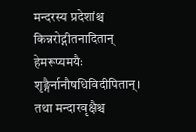मन्दरस्य प्रदेशांश्च किन्नरोद्गीतनादितान्
हेमरूप्यमयैः शृङ्गैर्नानौषधिविदीपितान्। तथा मन्दारवृक्षैश्च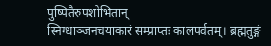पुष्पितैरुपशोभितान्
स्निग्धाञ्जनचयाकारं सम्प्राप्तः कालपर्वतम्। ब्रह्मतुङ्गं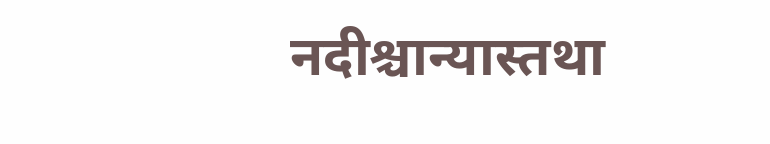नदीश्चान्यास्तथा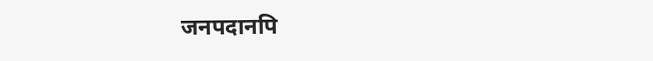जनपदानपि